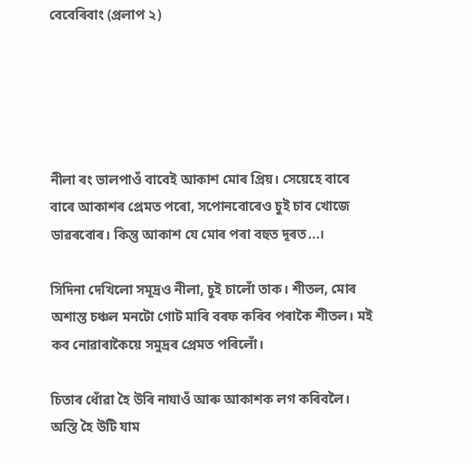বেবেৰিবাং (প্ৰলাপ ২)





নীলা ৰং ভালপাওঁ বাবেই আকাশ মোৰ প্ৰিয়। সেয়েহে বাৰে বাৰে আকাশৰ প্ৰেমত পৰো, সপোনবোৰেও চুই চাব খোজে ডাৱৰবোৰ। কিন্তু আকাশ যে মোৰ পৰা বহুত দূৰত...।

সিদিনা দেখিলো সমূদ্ৰও নীলা, চুই চালোঁ তাক। শীতল, মোৰ অশান্ত চঞ্চল মনটো গোট মাৰি বৰফ কৰিব পৰাকৈ শীতল। মই কব নোৱাৰাকৈয়ে সমুদ্ৰৰ প্ৰেমত পৰিলোঁ।

চিতাৰ ধোঁৱা হৈ উৰি নাযাওঁ আৰু আকাশক লগ কৰিবলৈ। অস্তি হৈ উটি যাম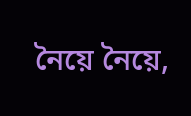নৈয়ে নৈয়ে,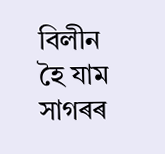বিলীন হৈ যাম সাগৰৰ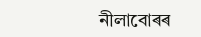নীলাবোৰৰ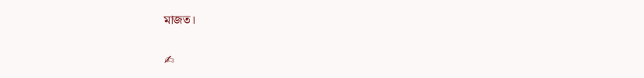মাজত।

✍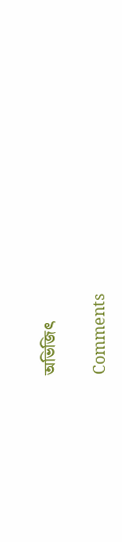অভিজিৎ

Comments